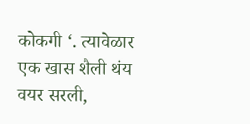कोकगी ‘. त्यावेळार एक खास शैली थंय वयर सरली,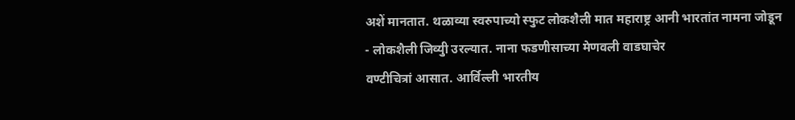अशें मानतात. थळाव्या स्वरुपाच्यो स्फुट लोकशैली मात महाराष्ट्र आनी भारतांत नामना जोडून
- लोकशैली जिव्युी उरल्यात. नाना फडणीसाच्या मेणवली वाडघाचेर
वण्टीचित्रां आसात. आर्विल्ली भारतीय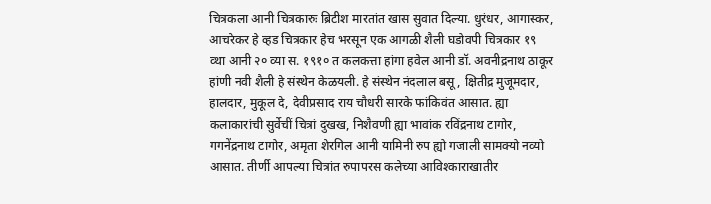चित्रकला आनी चित्रकारुः ब्रिटीश मारतांत खास सुवात दिल्या. धुरंधर, आगास्कर, आचरेकर हे व्हड चित्रकार हेच भरसून एक आगळी शैली घडोवपी चित्रकार १९ व्था आनी २० व्या स. १९१० त कलकत्ता हांगा हवेल आनी डॉ. अवनीद्रनाथ ठाकूर हांणी नवी शैली हे संस्थेन केळयली. हे संस्थेन नंदलाल बसू, क्षितीद्र मुजूमदार, हालदार, मुकूल दे, देवीप्रसाद राय चौधरी सारके फांकिवंत आसात. ह्या कलाकारांची सुर्वेचीं चित्रां दुखख, निशैवणी ह्या भावांक रविंद्रनाथ टागोर, गगनेंद्रनाथ टागोर, अमृता शेरगिल आनी यामिनी रुप ह्यो गजाली सामक्यो नव्यो आसात. तीर्णी आपल्या चित्रांत रुपापरस कलेच्या आविश्काराखातीर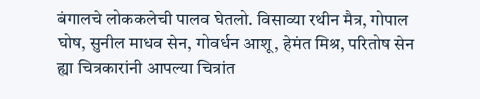बंगालचे लोककलेची पालव घेतलो. विसाव्या रथीन मैत्र, गोपाल घोष, सुनील माधव सेन, गोवर्धन आशू, हेमंत मिश्र, परितोष सेन ह्या चित्रकारांनी आपल्या चित्रांत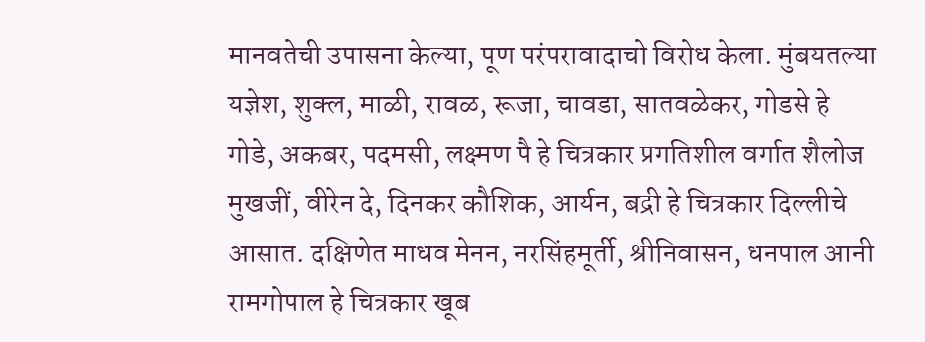मानवतेची उपासना केल्या, पूण परंपरावादाचो विरोध केला. मुंबयतल्या यज्ञेश, शुक्ल, माळी, रावळ, रूजा, चावडा, सातवळेकर, गोडसे हे गोडे, अकबर, पदमसी, लक्ष्मण पै हे चित्रकार प्रगतिशील वर्गात शैलोज मुखजीं, वीरेन दे, दिनकर कौशिक, आर्यन, बद्री हे चित्रकार दिल्लीचे आसात. दक्षिणेत माधव मेनन, नरसिंहमूर्ती, श्रीनिवासन, धनपाल आनी रामगोपाल हे चित्रकार खूब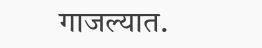गाजल्यात.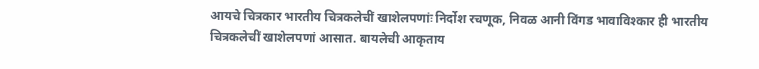आयचे चित्रकार भारतीय चित्रकलेचीं खाशेलपणांः निर्दोश रचणूक, निवळ आनी विंगड भावाविश्कार ही भारतीय चित्रकलेचीं खाशेलपणां आसात. बायलेची आकृताय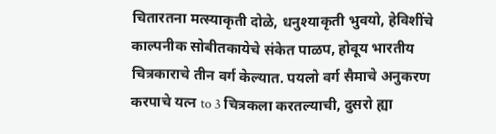चितारतना मत्स्याकृती दोळे, धनुश्याकृती भुवयो, हेविशींचे काल्पनीक सोबीतकायेचे संकेत पाळप, होवूय भारतीय चित्रकाराचे तीन वर्ग केल्यात. पयलो वर्ग सैमाचे अनुकरण करपाचे यत्न to 3 चित्रकला करतल्याची, दुसरो ह्या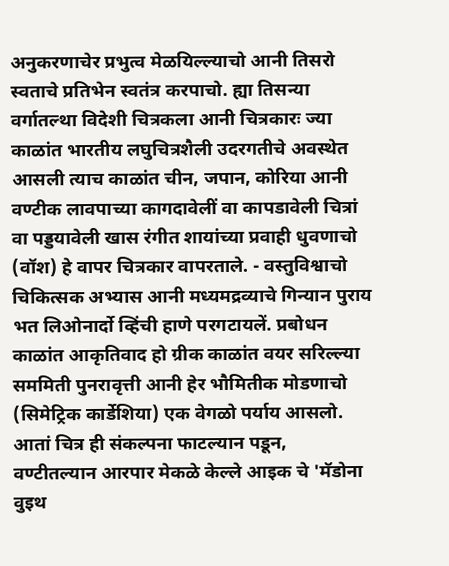अनुकरणाचेर प्रभुत्व मेळयिल्ल्याचो आनी तिसरो स्वताचे प्रतिभेन स्वतंत्र करपाचो. ह्या तिसन्या वर्गातल्था विदेशी चित्रकला आनी चित्रकारः ज्या काळांत भारतीय लघुचित्रशैली उदरगतीचे अवस्थेत आसली त्याच काळांत चीन, जपान, कोरिया आनी वण्टीक लावपाच्या कागदावेलीं वा कापडावेली चित्रां वा पड्डयावेली खास रंगीत शायांच्या प्रवाही धुवणाचो (वॉश) हे वापर चित्रकार वापरताले. - वस्तुविश्वाचो चिकित्सक अभ्यास आनी मध्यमद्रव्याचे गिन्यान पुराय भत लिओनार्दो व्हिंची हाणे परगटायलें. प्रबोधन काळांत आकृतिवाद हो ग्रीक काळांत वयर सरिल्ल्या सममिती पुनरावृत्ती आनी हेर भौमितीक मोडणाचो (सिमेट्रिक कार्डेशिया) एक वेगळो पर्याय आसलो. आतां चित्र ही संकल्पना फाटल्यान पडून, वण्टीतल्यान आरपार मेकळे केल्ले आइक चे 'मॅडोना वुइथ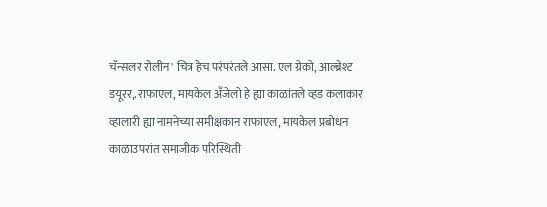चॅन्सलर रोलीन' चित्र हेच परंपरंतले आसा. एल ग्रेको, आल्ब्रेश्ट डयूरर,.राफाएल, मायकेल अँजेलो हे ह्या काळांतले व्हड कलाकार व्हालारी ह्या नामनेच्या समीक्षकान राफाएल, मायकेल प्रबोधन काळाउपरांत समाजीक परिस्थिती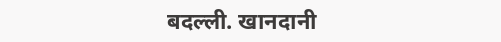बदल्ली. खानदानी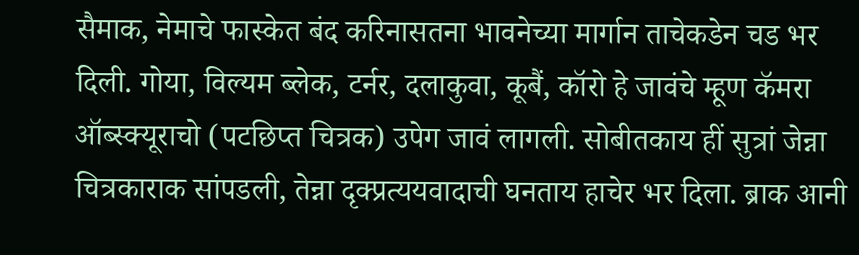सैमाक, नेमाचे फास्केत बंद करिनासतना भावनेच्या मार्गान ताचेकडेन चड भर दिली. गोया, विल्यम ब्लेक, टर्नर, दलाकुवा, कूबैं, कॉरो हे जावंचे म्हूण कॅमरा ऑब्स्क्यूराचो (पटछिप्त चित्रक) उपेग जावं लागली. सोबीतकाय हीं सुत्रां जेन्ना चित्रकाराक सांपडली, तेन्ना दृक्प्रत्ययवादाची घनताय हाचेर भर दिला. ब्राक आनी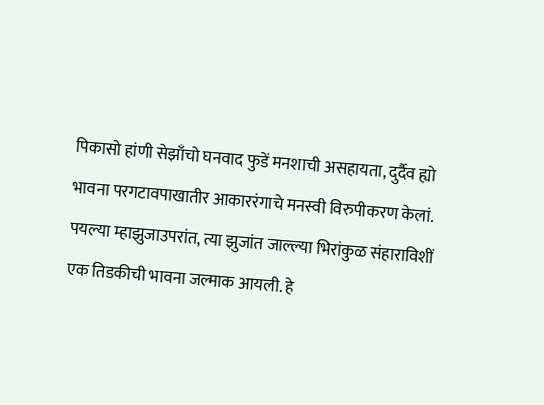पिकासो हांणी सेझाँचो घनवाद फुडें मनशाची असहायता, दुर्दैव ह्यो भावना परगटावपाखातीर आकाररंगाचे मनस्वी विरुपीकरण केलां. पयल्या म्हाझुजाउपरांत, त्या झुजांत जाल्ल्या भिरांकुळ संहाराविशीं एक तिडकीची भावना जल्माक आयली. हे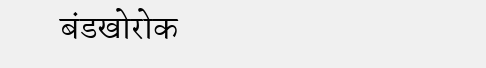बंडखोरोक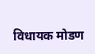विधायक मोडण